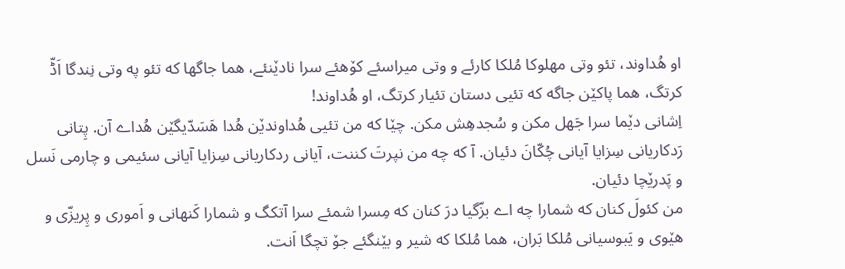او هُداوند، تئو وتی مهلوکا مُلکا کارئے و وتی میراسئے کۆهئے سرا نادێنئے، هما جاگها که تئو په وتی نِندگا اَڈّ کرتگ، هما پاکێن جاگه که تئیی دستان تئیار کرتگ، او هُداوند!
اِشانی دێما سرا جَهل مکن و سُجدهِش مکن. چێا که من تئیی هُداوندێن هُدا هَسَدّیگێن هُداے آن. پِتانی رَدکاریانی سِزایا آیانی چُکّانَ دئیان. آ که چه من نپرتَ کننت، آیانی ردکاریانی سِزایا آیانی سئیمی و چارمی نَسل و پَدرێچا دئیان.
من کئولَ کنان که شمارا چه اے بزّگیا درَ کنان که مِسرا شمئے سرا آتکگ و شمارا کَنهانی و اَموری و پِریزّی و هێوی و یَبوسیانی مُلکا بَران، هما مُلکا که شیر و بێنگئے جۆ تچگا اَنت.